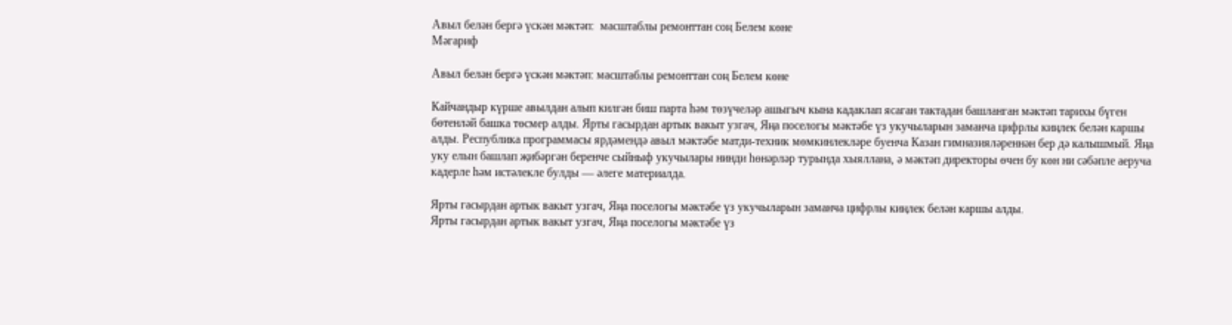Авыл белән бергә үскән мәктәп:  масштаблы ремонттан соң Белем көне
Мәгариф

Авыл белән бергә үскән мәктәп: масштаблы ремонттан соң Белем көне

Кайчандыр күрше авылдан алып килгән биш парта һәм төзүчеләр ашыгыч кына кадаклап ясаган тактадан башланган мәктәп тарихы бүген бөтенләй башка төсмер алды. Ярты гасырдан артык вакыт узгач, Яңа поселогы мәктәбе үз укучыларын заманча цифрлы киңлек белән каршы алды. Республика программасы ярдәмендә авыл мәктәбе матди-техник мөмкинлекләре буенча Казан гимназияләреннән бер дә калышмый. Яңа уку елын башлап җибәргән беренче сыйныф укучылары нинди һөнәрләр турында хыяллана, ә мәктәп директоры өчен бу көн ни сәбәпле аеруча кадерле һәм истәлекле булды — әлеге материалда.

Ярты гасырдан артык вакыт узгач, Яңа поселогы мәктәбе үз укучыларын заманча цифрлы киңлек белән каршы алды.
Ярты гасырдан артык вакыт узгач, Яңа поселогы мәктәбе үз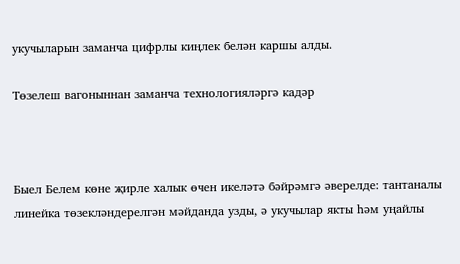укучыларын заманча цифрлы киңлек белән каршы алды.

Төзелеш вагоныннан заманча технологияләргә кадәр



Быел Белем көне җирле халык өчен икеләтә бәйрәмгә әверелде: тантаналы линейка төзекләндерелгән мәйданда узды, ә укучылар якты һәм уңайлы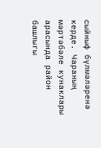сыйныф бүлмәләренә керде. Чараның мәртәбәле кунаклары арасында район башлыгы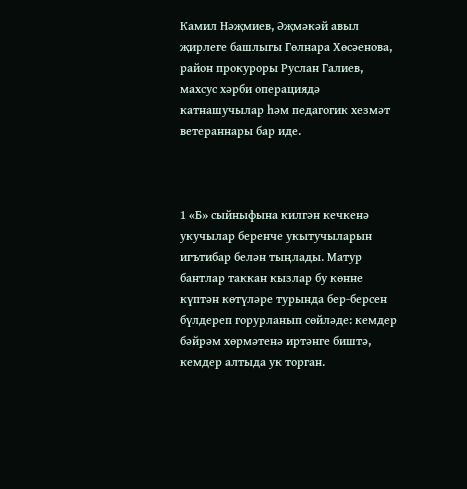Камил Нәҗмиев, Әҗмәкәй авыл җирлеге башлыгы Гөлнара Хөсәенова, район прокуроры Руслан Галиев, махсус хәрби операциядә катнашучылар һәм педагогик хезмәт ветераннары бар иде.



1 «Б» сыйныфына килгән кечкенә укучылар беренче укытучыларын игътибар белән тыңлады. Матур бантлар таккан кызлар бу көнне күптән көтүләре турында бер-берсен бүлдереп горурланып сөйләде: кемдер бәйрәм хөрмәтенә иртәнге биштә, кемдер алтыда ук торган.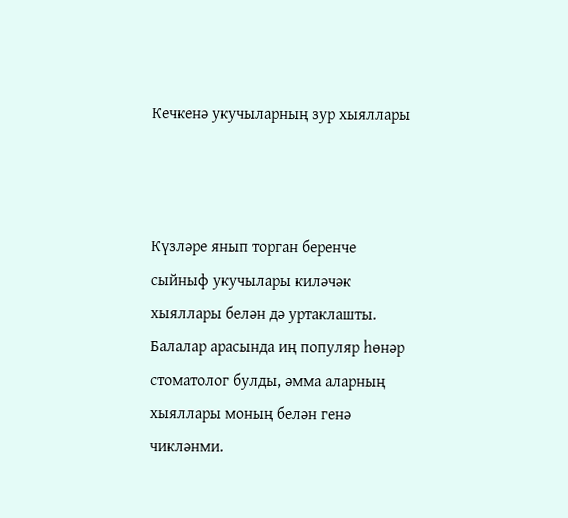Кечкенә укучыларның зур хыяллары



Күзләре янып торган беренче сыйныф укучылары киләчәк хыяллары белән дә уртаклашты. Балалар арасында иң популяр һөнәр стоматолог булды, әмма аларның хыяллары моның белән генә чикләнми.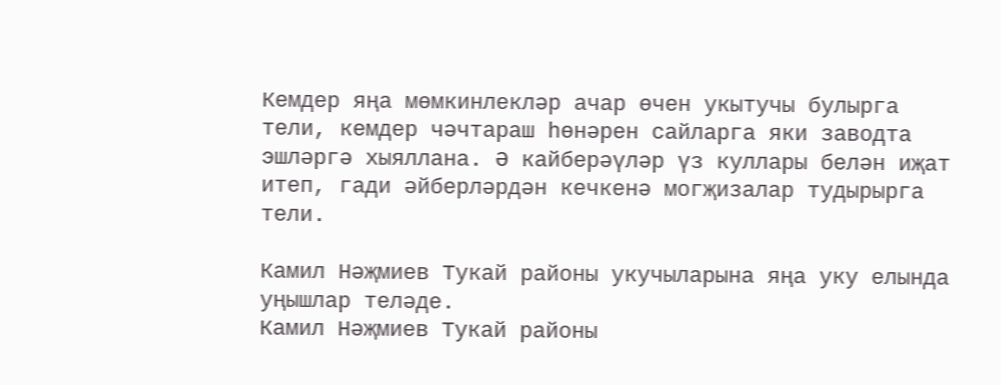Кемдер яңа мөмкинлекләр ачар өчен укытучы булырга тели, кемдер чәчтараш һөнәрен сайларга яки заводта эшләргә хыяллана. Ә кайберәүләр үз куллары белән иҗат итеп, гади әйберләрдән кечкенә могҗизалар тудырырга тели.

Камил Нәҗмиев Тукай районы укучыларына яңа уку елында уңышлар теләде.
Камил Нәҗмиев Тукай районы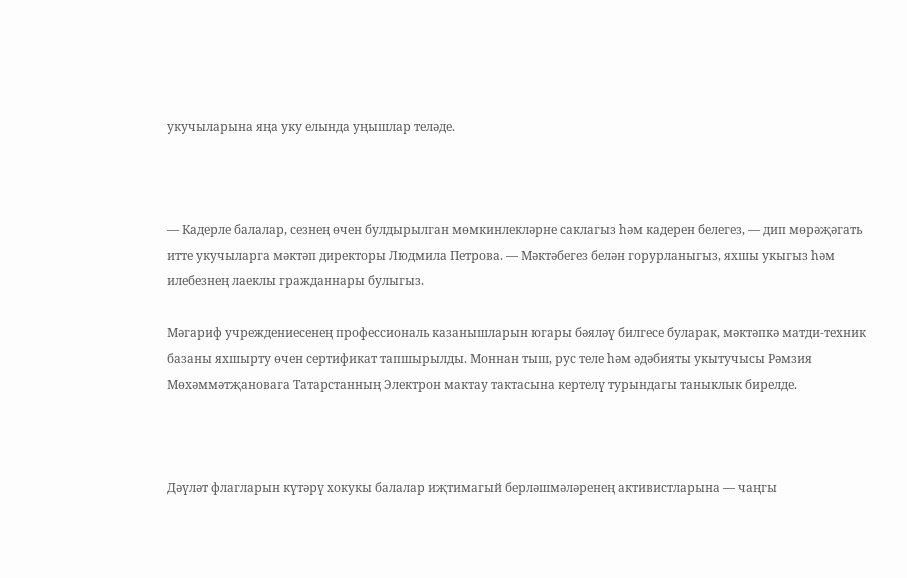укучыларына яңа уку елында уңышлар теләде.



— Кадерле балалар, сезнең өчен булдырылган мөмкинлекләрне саклагыз һәм кадерен белегез, — дип мөрәҗәгать итте укучыларга мәктәп директоры Людмила Петрова. — Мәктәбегез белән горурланыгыз, яхшы укыгыз һәм илебезнең лаеклы гражданнары булыгыз.

Мәгариф учреждениесенең профессиональ казанышларын югары бәяләү билгесе буларак, мәктәпкә матди-техник базаны яхшырту өчен сертификат тапшырылды. Моннан тыш, рус теле һәм әдәбияты укытучысы Рәмзия Мөхәммәтҗановага Татарстанның Электрон мактау тактасына кертелү турындагы таныклык бирелде.



Дәүләт флагларын күтәрү хокукы балалар иҗтимагый берләшмәләренең активистларына — чаңгы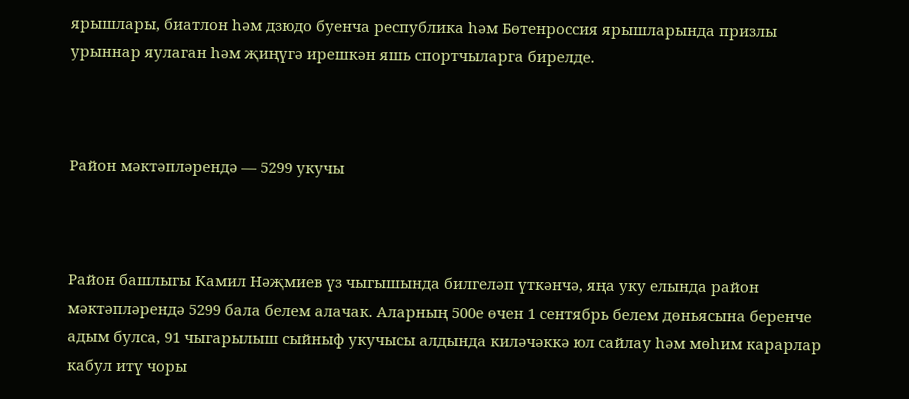ярышлары, биатлон һәм дзюдо буенча республика һәм Бөтенроссия ярышларында призлы урыннар яулаган һәм җиңүгә ирешкән яшь спортчыларга бирелде.



Район мәктәпләрендә — 5299 укучы



Район башлыгы Камил Нәҗмиев үз чыгышында билгеләп үткәнчә, яңа уку елында район мәктәпләрендә 5299 бала белем алачак. Аларның 500е өчен 1 сентябрь белем дөньясына беренче адым булса, 91 чыгарылыш сыйныф укучысы алдында киләчәккә юл сайлау һәм мөһим карарлар кабул итү чоры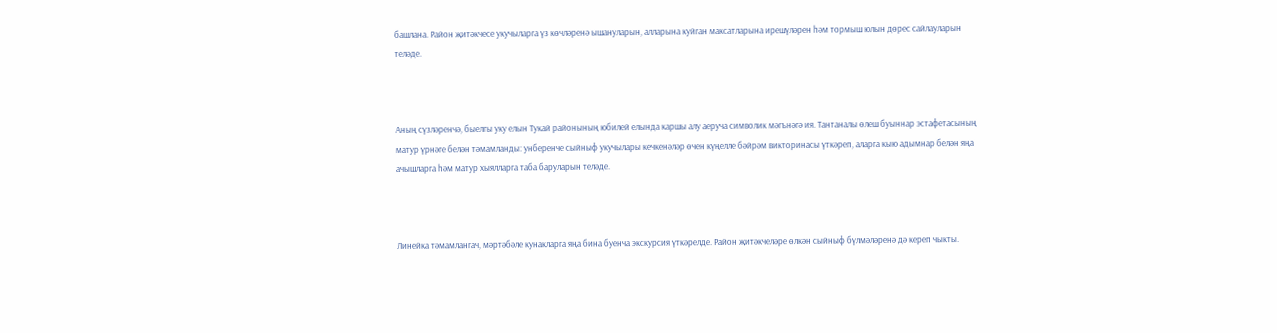башлана. Район җитәкчесе укучыларга үз көчләренә ышануларын, алларына куйган максатларына ирешүләрен һәм тормыш юлын дөрес сайлауларын теләде.



Аның сүзләренчә, быелгы уку елын Тукай районының юбилей елында каршы алу аеруча символик мәгънәгә ия. Тантаналы өлеш буыннар эстафетасының матур үрнәге белән тәмамланды: унберенче сыйныф укучылары кечкенәләр өчен күңелле бәйрәм викторинасы үткәреп, аларга кыю адымнар белән яңа ачышларга һәм матур хыялларга таба баруларын теләде.



Линейка тәмамлангач, мәртәбәле кунакларга яңа бина буенча экскурсия үткәрелде. Район җитәкчеләре өлкән сыйныф бүлмәләренә дә кереп чыкты.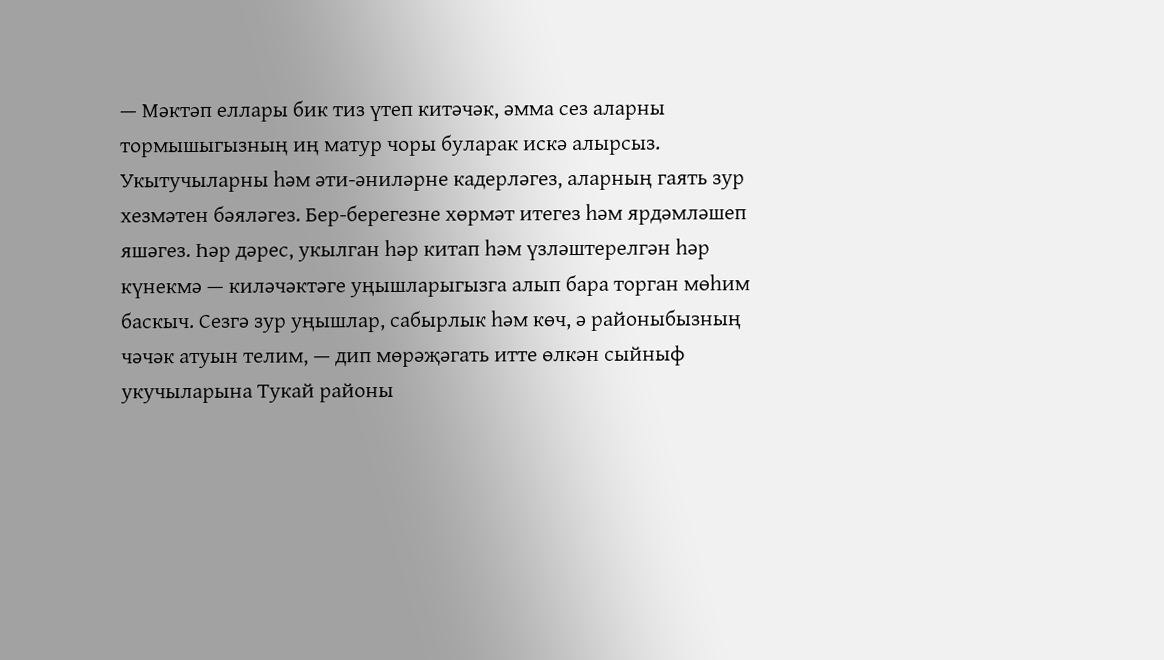— Мәктәп еллары бик тиз үтеп китәчәк, әмма сез аларны тормышыгызның иң матур чоры буларак искә алырсыз. Укытучыларны һәм әти-әниләрне кадерләгез, аларның гаять зур хезмәтен бәяләгез. Бер-берегезне хөрмәт итегез һәм ярдәмләшеп яшәгез. Һәр дәрес, укылган һәр китап һәм үзләштерелгән һәр күнекмә — киләчәктәге уңышларыгызга алып бара торган мөһим баскыч. Сезгә зур уңышлар, сабырлык һәм көч, ә районыбызның чәчәк атуын телим, — дип мөрәҗәгать итте өлкән сыйныф укучыларына Тукай районы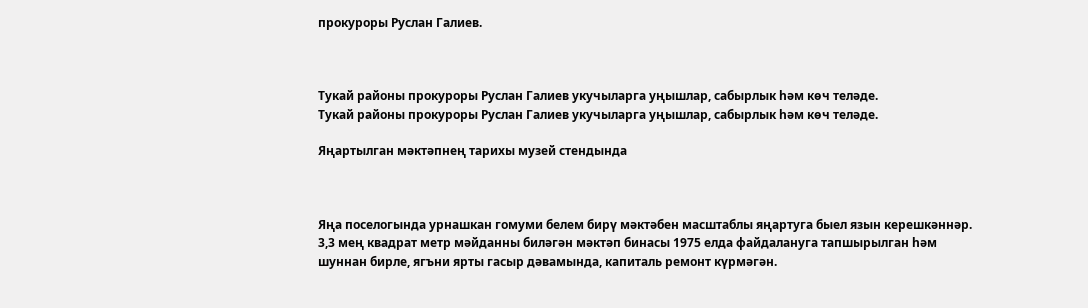прокуроры Руслан Галиев.



Тукай районы прокуроры Руслан Галиев укучыларга уңышлар, сабырлык һәм көч теләде.
Тукай районы прокуроры Руслан Галиев укучыларга уңышлар, сабырлык һәм көч теләде.

Яңартылган мәктәпнең тарихы музей стендында



Яңа поселогында урнашкан гомуми белем бирү мәктәбен масштаблы яңартуга быел язын керешкәннәр. 3,3 мең квадрат метр мәйданны биләгән мәктәп бинасы 1975 елда файдалануга тапшырылган һәм шуннан бирле, ягъни ярты гасыр дәвамында, капиталь ремонт күрмәгән.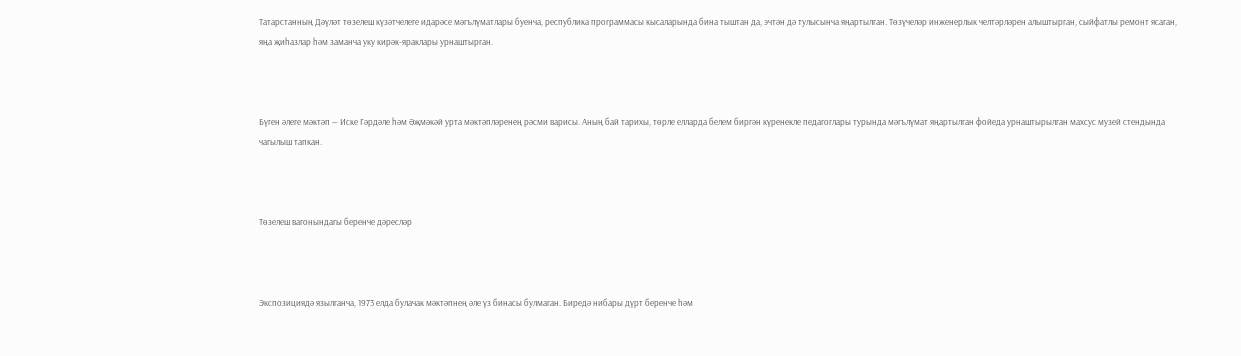Татарстанның Дәүләт төзелеш күзәтчелеге идарәсе мәгълүматлары буенча, республика программасы кысаларында бина тыштан да, эчтән дә тулысынча яңартылган. Төзүчеләр инженерлык челтәрләрен алыштырган, сыйфатлы ремонт ясаган, яңа җиһазлар һәм заманча уку кирәк-яраклары урнаштырган.



Бүген әлеге мәктәп — Иске Гәрдәле һәм Әҗмәкәй урта мәктәпләренең рәсми варисы. Аның бай тарихы, төрле елларда белем биргән күренекле педагоглары турында мәгълүмат яңартылган фойеда урнаштырылган махсус музей стендында чагылыш тапкан.



Төзелеш вагонындагы беренче дәресләр



Экспозициядә язылганча, 1973 елда булачак мәктәпнең әле үз бинасы булмаган. Биредә нибары дүрт беренче һәм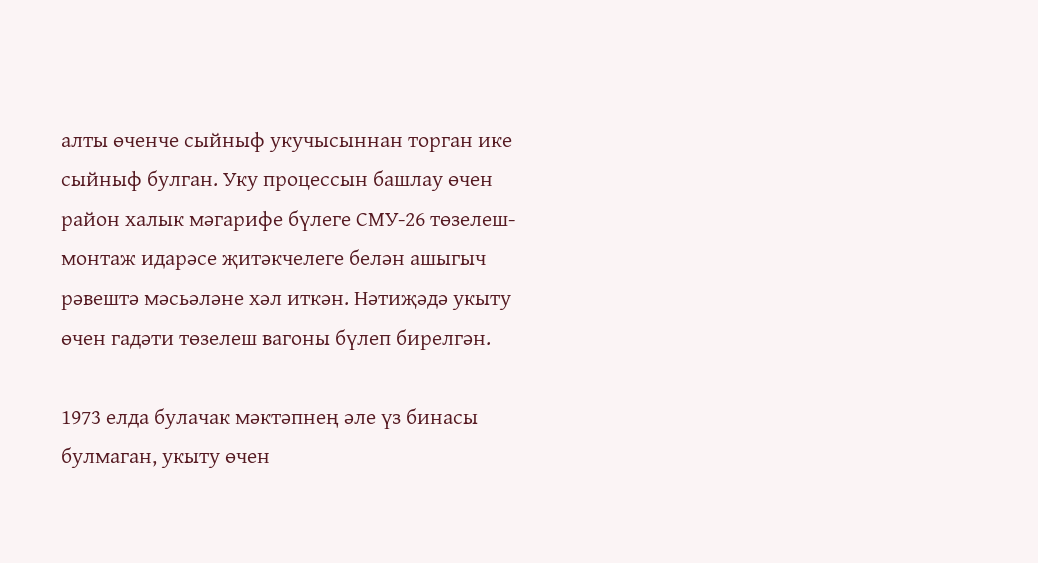алты өченче сыйныф укучысыннан торган ике сыйныф булган. Уку процессын башлау өчен район халык мәгарифе бүлеге СМУ-26 төзелеш-монтаж идарәсе җитәкчелеге белән ашыгыч рәвештә мәсьәләне хәл иткән. Нәтиҗәдә укыту өчен гадәти төзелеш вагоны бүлеп бирелгән.

1973 елда булачак мәктәпнең әле үз бинасы булмаган, укыту өчен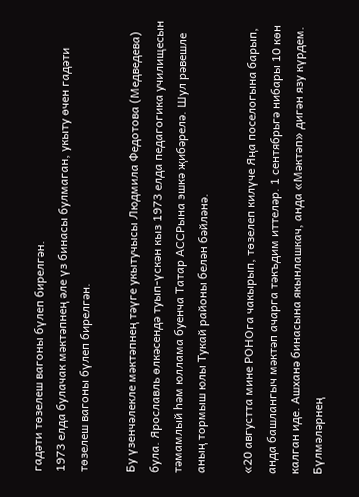гадәти төзелеш вагоны бүлеп бирелгән.
1973 елда булачак мәктәпнең әле үз бинасы булмаган, укыту өчен гадәти төзелеш вагоны бүлеп бирелгән.

Бу үзенчәлекле мәктәпнең тәүге укытучысы Людмила Федотова (Медведева) була. Ярославль өлкәсендә туып-үскән кыз 1973 елда педагогика училищесын тәмамлый һәм юллама буенча Татар АССРына эшкә җибәрелә. Шул рәвешле аның тормыш юлы Тукай районы белән бәйләнә.

«20 августта мине РОНОга чакырып, төзелеп килүче Яңа поселогына барып, анда башлангыч мәктәп ачарга тәкъдим иттеләр. 1 сентябрьгә нибары 10 көн калган иде. Ашханә бинасына якынлашкач, анда «Мәктәп» дигән язу күрдем. Бүлмәләрнең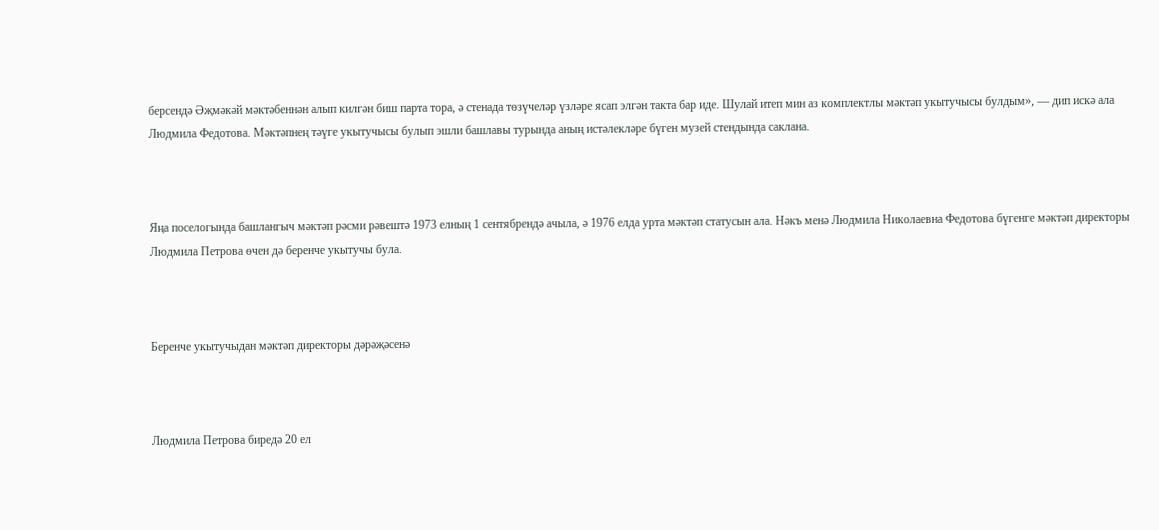берсендә Әҗмәкәй мәктәбеннән алып килгән биш парта тора, ә стенада төзүчеләр үзләре ясап элгән такта бар иде. Шулай итеп мин аз комплектлы мәктәп укытучысы булдым», — дип искә ала Людмила Федотова. Мәктәпнең тәүге укытучысы булып эшли башлавы турында аның истәлекләре бүген музей стендында саклана.



Яңа поселогында башлангыч мәктәп рәсми рәвештә 1973 елның 1 сентябрендә ачыла, ә 1976 елда урта мәктәп статусын ала. Нәкъ менә Людмила Николаевна Федотова бүгенге мәктәп директоры Людмила Петрова өчен дә беренче укытучы була.



Беренче укытучыдан мәктәп директоры дәрәҗәсенә



Людмила Петрова биредә 20 ел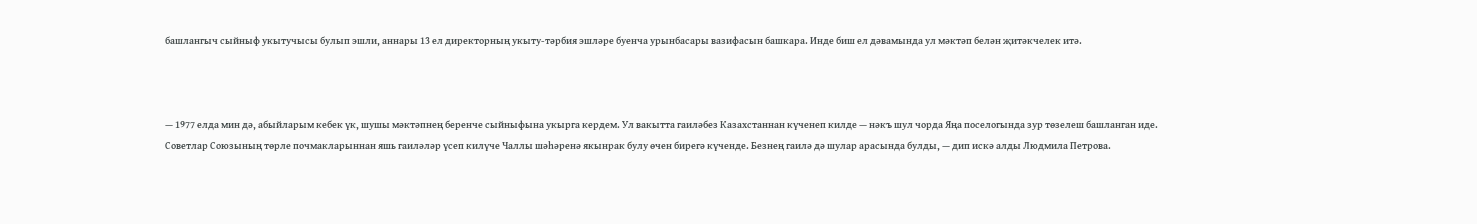башлангыч сыйныф укытучысы булып эшли, аннары 13 ел директорның укыту-тәрбия эшләре буенча урынбасары вазифасын башкара. Инде биш ел дәвамында ул мәктәп белән җитәкчелек итә.



— 1977 елда мин дә, абыйларым кебек үк, шушы мәктәпнең беренче сыйныфына укырга кердем. Ул вакытта гаиләбез Казахстаннан күченеп килде — нәкъ шул чорда Яңа поселогында зур төзелеш башланган иде. Советлар Союзының төрле почмакларыннан яшь гаиләләр үсеп килүче Чаллы шәһәренә якынрак булу өчен бирегә күченде. Безнең гаилә дә шулар арасында булды, — дип искә алды Людмила Петрова.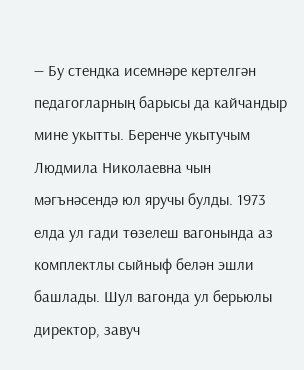— Бу стендка исемнәре кертелгән педагогларның барысы да кайчандыр мине укытты. Беренче укытучым Людмила Николаевна чын мәгънәсендә юл яручы булды. 1973 елда ул гади төзелеш вагонында аз комплектлы сыйныф белән эшли башлады. Шул вагонда ул берьюлы директор, завуч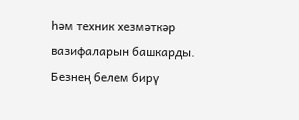һәм техник хезмәткәр вазифаларын башкарды. Безнең белем бирү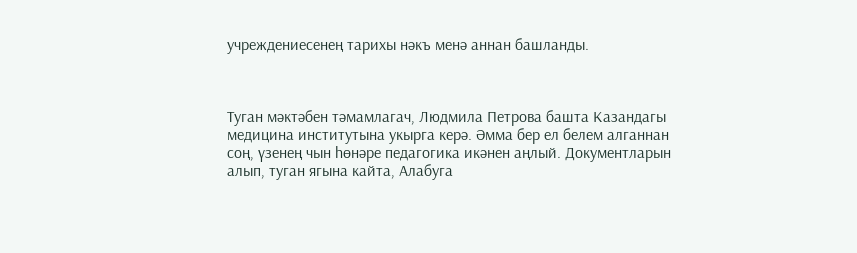учреждениесенең тарихы нәкъ менә аннан башланды.



Туган мәктәбен тәмамлагач, Людмила Петрова башта Казандагы медицина институтына укырга керә. Әмма бер ел белем алганнан соң, үзенең чын һөнәре педагогика икәнен аңлый. Документларын алып, туган ягына кайта, Алабуга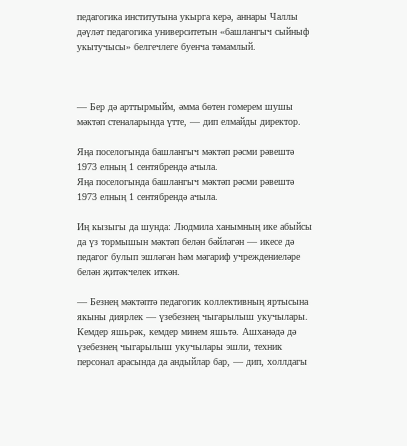педагогика институтына укырга керә, аннары Чаллы дәүләт педагогика университетын «башлангыч сыйныф укытучысы» белгечлеге буенча тәмамлый.



— Бер дә арттырмыйм, әмма бөтен гомерем шушы мәктәп стеналарында үтте, — дип елмайды директор.

Яңа поселогында башлангыч мәктәп рәсми рәвештә 1973 елның 1 сентябрендә ачыла.
Яңа поселогында башлангыч мәктәп рәсми рәвештә 1973 елның 1 сентябрендә ачыла.

Иң кызыгы да шунда: Людмила ханымның ике абыйсы да үз тормышын мәктәп белән бәйләгән — икесе дә педагог булып эшләгән һәм мәгариф учреждениеләре белән җитәкчелек иткән.

— Безнең мәктәптә педагогик коллективның яртысына якыны диярлек — үзебезнең чыгарылыш укучылары. Кемдер яшьрәк, кемдер минем яшьтә. Ашханәдә дә үзебезнең чыгарылыш укучылары эшли, техник персонал арасында да андыйлар бар, — дип, холлдагы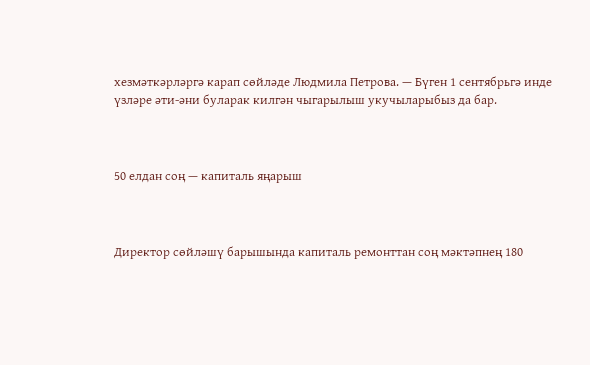хезмәткәрләргә карап сөйләде Людмила Петрова. — Бүген 1 сентябрьгә инде үзләре әти-әни буларак килгән чыгарылыш укучыларыбыз да бар.



50 елдан соң — капиталь яңарыш



Директор сөйләшү барышында капиталь ремонттан соң мәктәпнең 180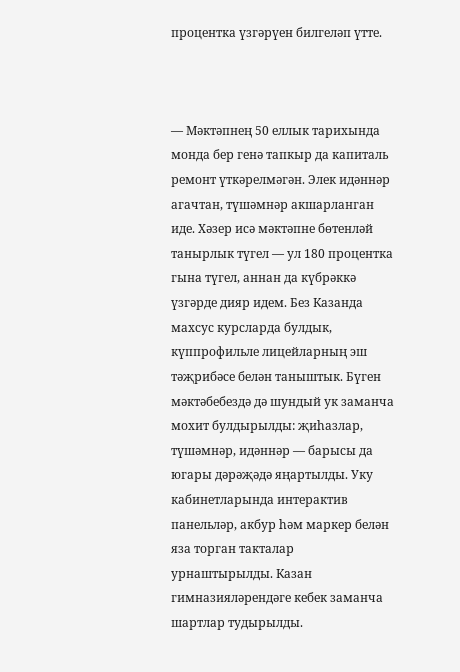процентка үзгәрүен билгеләп үтте.



— Мәктәпнең 50 еллык тарихында монда бер генә тапкыр да капиталь ремонт үткәрелмәгән. Элек идәннәр агачтан, түшәмнәр акшарланган иде. Хәзер исә мәктәпне бөтенләй танырлык түгел — ул 180 процентка гына түгел, аннан да күбрәккә үзгәрде дияр идем. Без Казанда махсус курсларда булдык, күппрофильле лицейларның эш тәҗрибәсе белән таныштык. Бүген мәктәбебездә дә шундый ук заманча мохит булдырылды: җиһазлар, түшәмнәр, идәннәр — барысы да югары дәрәҗәдә яңартылды. Уку кабинетларында интерактив панельләр, акбур һәм маркер белән яза торган такталар урнаштырылды. Казан гимназияләрендәге кебек заманча шартлар тудырылды.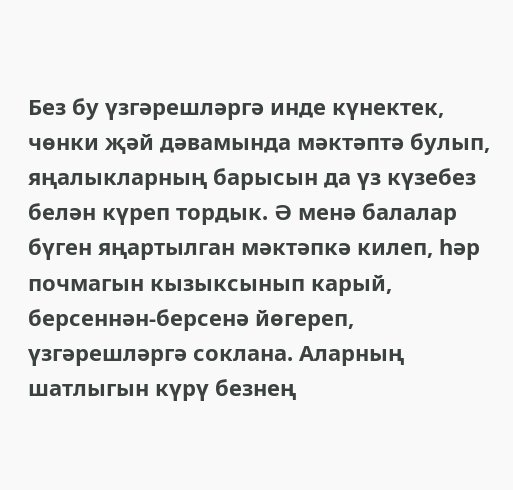Без бу үзгәрешләргә инде күнектек, чөнки җәй дәвамында мәктәптә булып, яңалыкларның барысын да үз күзебез белән күреп тордык. Ә менә балалар бүген яңартылган мәктәпкә килеп, һәр почмагын кызыксынып карый, берсеннән-берсенә йөгереп, үзгәрешләргә соклана. Аларның шатлыгын күрү безнең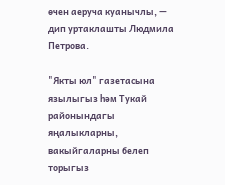өчен аеруча куанычлы, — дип уртаклашты Людмила Петрова.

"Якты юл" газетасына язылыгыз һәм Тукай районындагы яңалыкларны, вакыйгаларны белеп торыгыз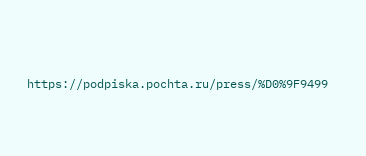https://podpiska.pochta.ru/press/%D0%9F9499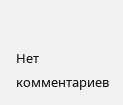Нет комментариев